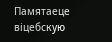Памятаеце віцебскую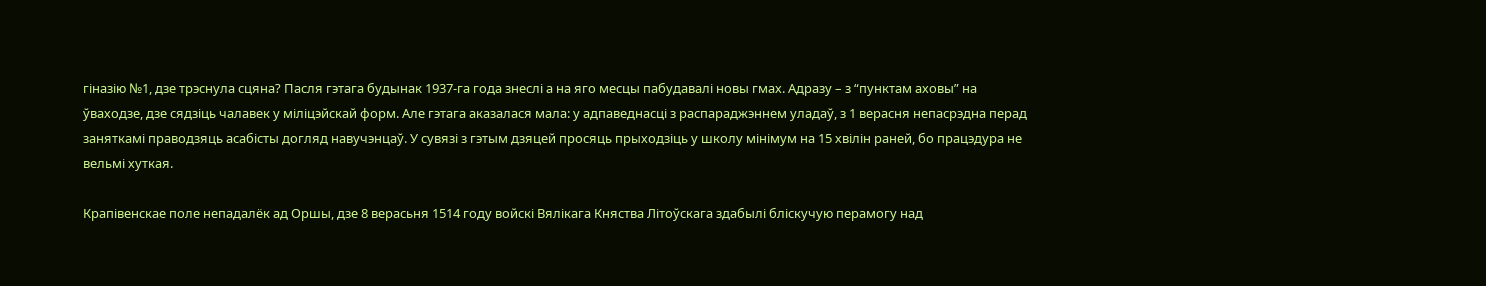гіназію №1, дзе трэснула сцяна? Пасля гэтага будынак 1937-га года знеслі а на яго месцы пабудавалі новы гмах. Адразу – з “пунктам аховы” на ўваходзе, дзе сядзіць чалавек у міліцэйскай форм. Але гэтага аказалася мала: у адпаведнасці з распараджэннем уладаў, з 1 верасня непасрэдна перад заняткамі праводзяць асабісты догляд навучэнцаў. У сувязі з гэтым дзяцей просяць прыходзіць у школу мінімум на 15 хвілін раней, бо працэдура не вельмі хуткая.

Крапівенскае поле непадалёк ад Оршы, дзе 8 верасьня 1514 году войскі Вялікага Княства Літоўскага здабылі бліскучую перамогу над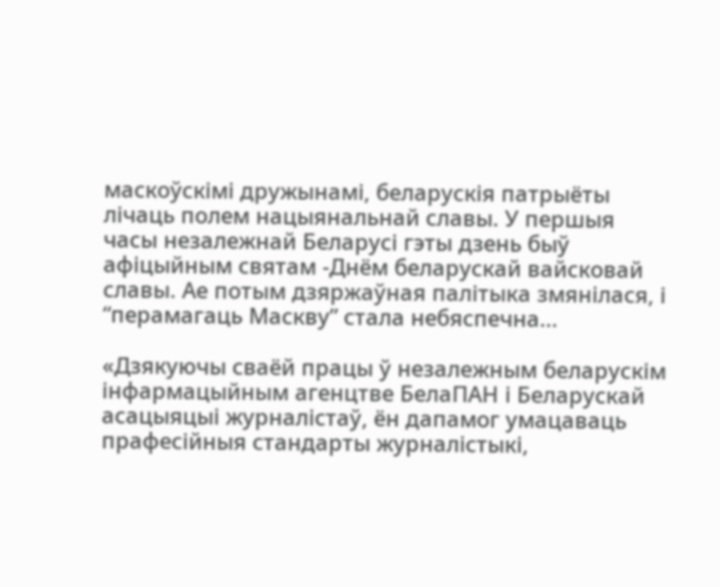маскоўскімі дружынамі, беларускія патрыёты лічаць полем нацыянальнай славы. У першыя часы незалежнай Беларусі гэты дзень быў афіцыйным святам -Днём беларускай вайсковай славы. Ае потым дзяржаўная палітыка змянілася, і “перамагаць Маскву” стала небяспечна...

«Дзякуючы сваёй працы ў незалежным беларускім інфармацыйным агенцтве БелаПАН і Беларускай асацыяцыі журналістаў, ён дапамог умацаваць прафесійныя стандарты журналістыкі,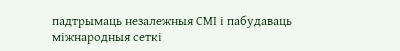падтрымаць незалежныя СМІ і пабудаваць міжнародныя сеткі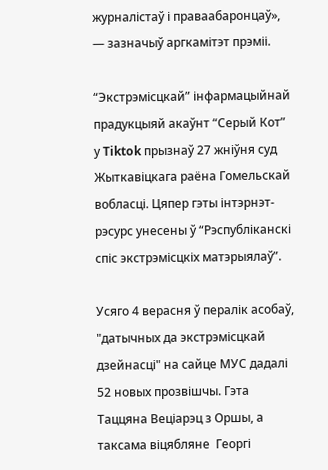журналістаў і праваабаронцаў», — зазначыў аргкамітэт прэміі.

“Экстрэмісцкай” інфармацыйнай прадукцыяй акаўнт “Серый Кот” у Tiktok прызнаў 27 жніўня суд Жыткавіцкага раёна Гомельскай вобласці. Цяпер гэты інтэрнэт-рэсурс унесены ў “Рэспубліканскі спіс экстрэмісцкіх матэрыялаў”.

Усяго 4 верасня ў пералік асобаў, "датычных да экстрэмісцкай дзейнасці" на сайце МУС дадалі 52 новых прозвішчы. Гэта  Таццяна Веціарэц з Оршы, а таксама віцябляне  Георгі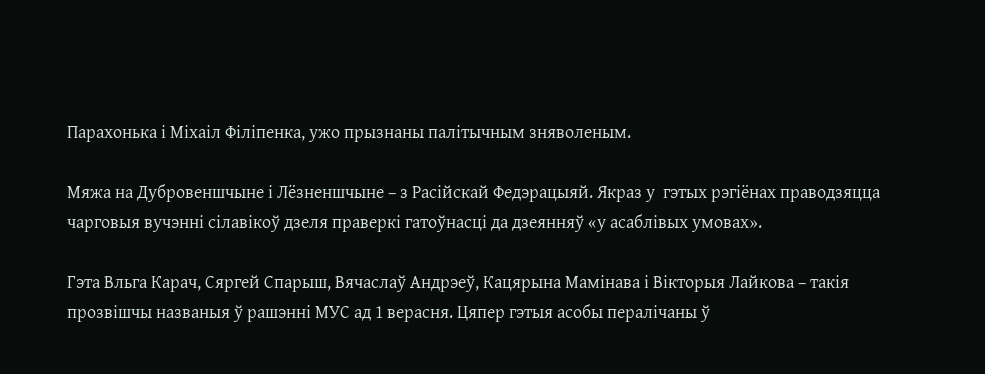Парахонька і Міхаіл Філіпенка, ужо прызнаны палітычным зняволеным.

Мяжа на Дубровеншчыне і Лёзненшчыне – з Расійскай Федэрацыяй. Якраз у  гэтых рэгіёнах праводзяцца чарговыя вучэнні сілавікоў дзеля праверкі гатоўнасці да дзеянняў «у асаблівых умовах».

Гэта Вльга Карач, Сяргей Спарыш, Вячаслаў Андрэеў, Кацярына Мамінава і Вікторыя Лайкова – такія прозвішчы названыя ў рашэнні МУС ад 1 верасня. Цяпер гэтыя асобы пералічаны ў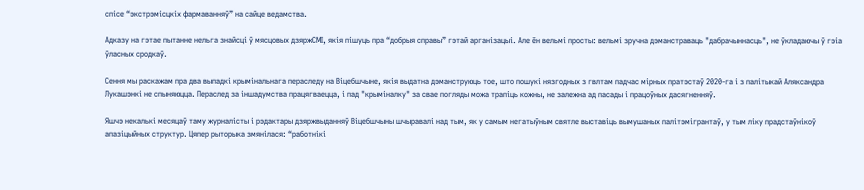спісе “экстрэмісцкіх фармаванняў” на сайце ведамства.

Адказу на гэтае пытанне нельга знайсці ў мясцовых дзяржСМІ, якія пішуць пра “добрыя справы” гэтай арганізацыі. Але ён вельмі просты: вельмі зручна дэманстраваць "дабрачыннасць", не ўкладаючы ў гэіа ўласных сродкаў.

Сення мы раскажам пра два выпадкі крымінальнага пераследу на Віцебшчыне, якія выдатна дэманструюць тое, што пошукі нязгодных з гвлтам падчас мірных пратэстаў 2020-га і з палітыкай Аляксандра Лукашэнкі не спыняюцца. Пераслед за іншадумства працягваецца, і пад "крыміналку" за свае погляды можа трапіць кожны, не залежна ад пасады і працоўных дасягненняў.

Яшчэ некалькі месяцаў таму журналісты і рэдактары дзяржвыданняў Віцебшчыны шчыравалі над тым, як у самым негатыўным святле выставіць вымушаных палітэмігрантаў, у тым ліку прадстаўнікоў апазіцыйных структур. Цяпер рыторыка змянілася: “работнікі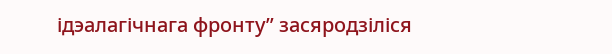ідэалагічнага фронту” засяродзіліся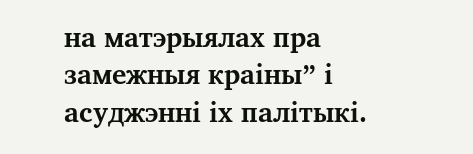на матэрыялах пра замежныя краіны” і асуджэнні іх палітыкі.